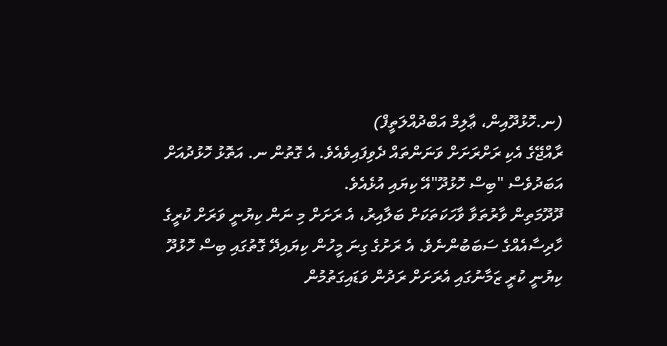(ނ.ހޮޅުދޫއިން، ޢާލިމް އަބްދުއްލަތީފް)
ރާއްޖޭގެ އެކި ރަށްރަށަށް ވަނަންތައް ދެވިފައިވެއެވެ. އެ ގޮތުން ނ. އަތޮޅު ހޮޅުދުއަށް އަބަދުވެސް "ބިސް ހޮޅުދޫ"އޭ ކިޔައި އުޅެއެވެ.
ދޫދޫމަތިން ވާރުތަވާ ވާހަކަތަކަށް ބަލާއިރު، އެ ރަށަށް މި ނަން ކިޔުނީ ވަރަށް ކުރީގެ ހާދިސާއެއްގެ ސަބަބުންނެވެ. އެ ރަށުގެ ގިނަ މީހުން ކިޔައިދޭ ގޮތުގައި ބިސް ހޮޅުދޫ ކިޔުނީ ކުރީ ޒަމާނުގައި އެރަށަށް ރަދުން ވަޑައިގަތުމުން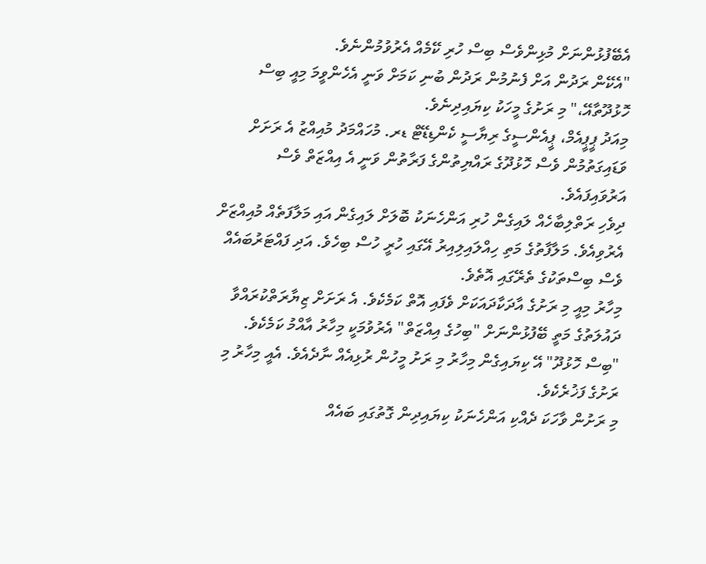އެބޭފުޅުންނަށް މުޅިންވެސް ބިސް ހުރި ކޭމެއް އެރުވުމުންނެވެ.
"އެކޭން ރަދުން އަށް ފެނުމުން ރަދުން ބުނި ކަމަށް ވަނީ އެހެންވީމަ މިއީ ބިސް ހޮޅުދޫތާއޭ،" މި ރަށުގެ މީހަކު ކިޔައިދިނެވެ.
މިއަދު ޕީޕީއެމް، ޕީއެންސީގެ ރިޔާސީ ކެންޑިޑޭޓް ޑރ. މުހައްމަދު މުއިއްޒު އެ ރަށަށް ވަޑައިގަތުމުން ވެސް ހޮޅުދޫގެ ރައްޔިތުންގެ ފަރާތުން ވަނީ އެ އިއްޒަތް ވެސް އަރުވައިފައެވެ.
ދިވެހި ރަތްލިބާހެއް ލައިގެން ހުރި އަންހެނަކު ބޮލަށް ލައިގެން އައި މަލާފަތެއް މުއިއްޒަށް އެރުވިއެވެ. މަލާފާތުގެ މަތި ހިއްލައިލިއިރު އޭގައި ހުރީ ހުސް ބިހެވެ. އަދި ފައްޓަރުބައެއް ވެސް ބިސްތަކުގެ ތެރޭގައި އޮތެވެ.
މިހާރު މިއީ މި ރަށުގެ އާދަކާދައަކަށް ވެފައި އޮތް ކަމެކެވެ. އެ ރަށަށް ޒިޔާރަތްކުރައްވާ ދައުލަތުގެ މަތީ ބޭފުޅުންނަށް "ބިހުގެ އިއްޒަތް" އެރުވުމަކީ މިހާރު އާއްމު ކަމެކެވެ.
"ބިސް ހޮޅުދޫ" އޭ ކިޔައިގެން މިހާރު މި ރަށު މީހުން ރުޅިއެއް ނާދެއެވެ. އެއީ މިހާރު މި ރަށުގެ ފަޚުރެކެވެ.
މި ރަށުން ވާހަކަ ދެއްކި އަންހެނަކު ކިޔައިދިން ގޮތުގައި ބައެއް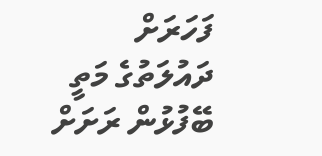ފަހަރަށް ދައުލަތުގެ މަތީ ބޭފުޅުން ރަށަށް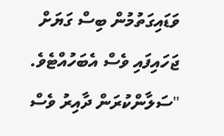ވަޑައިގަތުމުން ބިސް ގަޔަށް ޖަހައިފައި ވެސް އެބަހުއްޓެވެ.
"ސަލާންކުރަން ދާއިރު ވެސް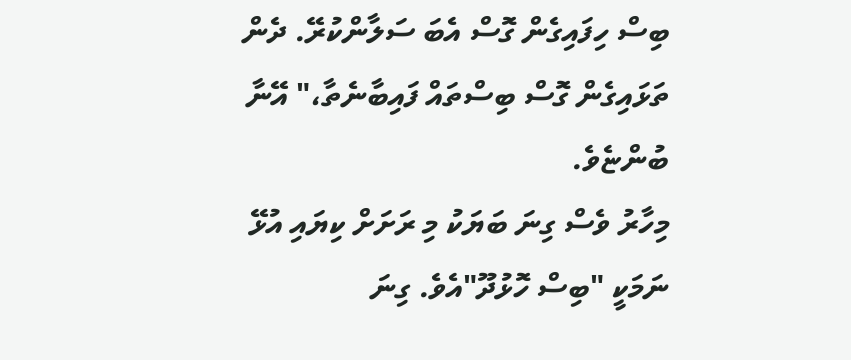ބިސް ހިފައިގެން ގޮސް އެބަ ސަލާންކުރޭ. ދެން ތަޅައިގެން ގޮސް ބިސްތައް ފައިބާނެތާ،" އޭނާ ބުންޏެވެ.
މިހާރު ވެސް ގިނަ ބަޔަކު މި ރަށަށް ކިޔައި އުޅޭ ނަމަކީ "ބިސް ހޮޅުދޫ"އެވެ. ގިނަ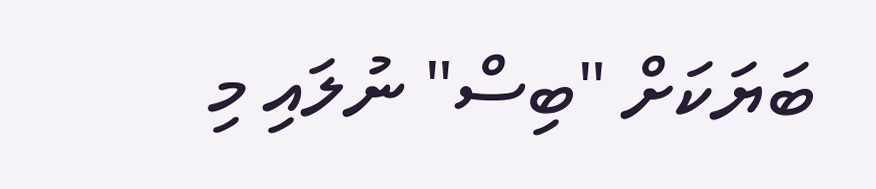ބަޔަކަށް "ބިސް" ނުލައި މި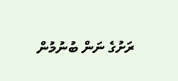ރަށުގެ ނަން ބުނުމުން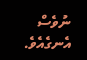ނުވެސް އެނގެއެވެ.